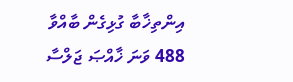އިންތިޚާބާ ގުޅިގެން ބާއްވާ 488 ވަނަ ޚާއްޞަ ޖަލްސާ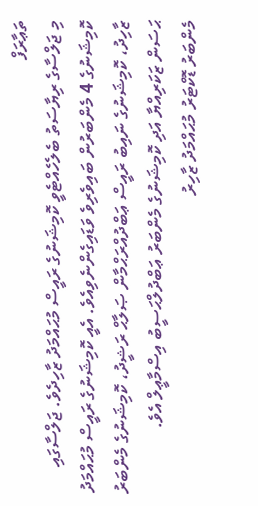ތަޢާރަފް
މި ޖަލްސާގެ ރިޔާސަތު ބެލެހެއްޓެވީ ކޮމިޝަނުގެ ރައީސް މުޙައްމަދު ޒާހިދެވެ. ޖަލްސާގައި ކޮމިޝަނުގެ 4 މެންބަރުން ބައިވެރިވެ ވަޑައިގެންނެވިއެވެ. އެއީ ކޮމިޝަނުގެ ރައީސް މުޙައްމަދު ޒާހިދު، ކޮމިޝަނުގެ ނައިބު ރައީސް ޢަބްދުއްރަޙްމާން ޞަލާޙް ރަޝީދު، ކޮމިޝަނުގެ މެންބަރު ޙަސަން ޒަކަރިއްޔާ އަދި ކޮމިޝަނުގެ މެންބަރު ޢަބްދުލްޙަސީބު އިސްމާޢީލް އެވެ.
މެންބަރު ޑޮކްޓަރު މުޙައްމަދު ޒާހިރު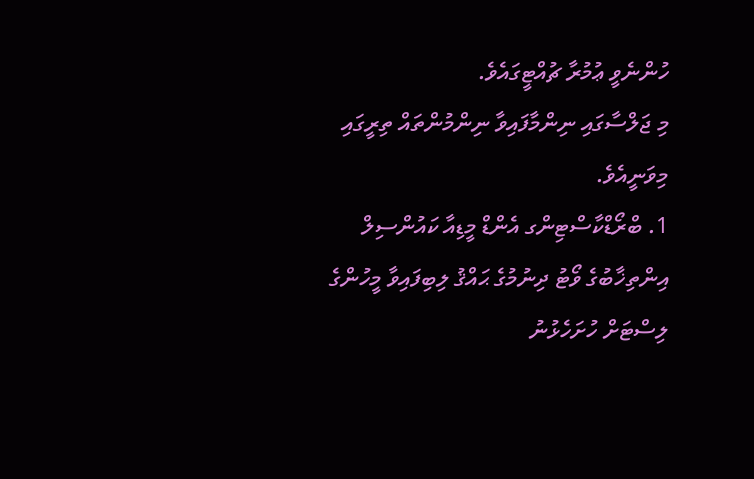ހުންނެވީ ޢުމުރާ ޗުއްޓީގައެވެ.
މި ޖަލްސާގައި ނިންމާފައިވާ ނިންމުންތައް ތިރީގައި މިވަނީއެވެ.
1. ބްރޯޑްކާސްޓިންގ އެންޑް މީޑިއާ ކައުންސިލް އިންތިޚާބުގެ ވޯޓު ދިނުމުގެ ޙައްޤު ލިބިފައިވާ މީހުންގެ ލިސްޓަށް ހުށަހެޅުނު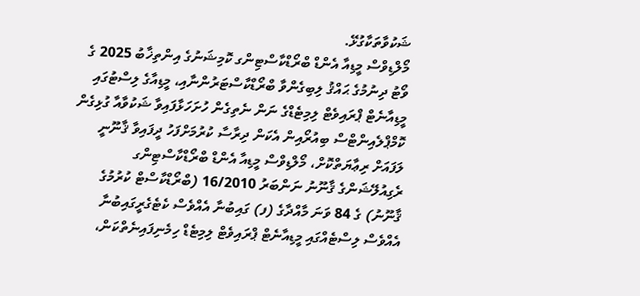ޝަކުވާތަކާގުޅޭ.
މޯލްޑިވްސް މީޑިއާ އެންޑް ބްރޯޑްކާސްޓިންގ ކޮމިޝަނުގެ އިންތިޚާބު 2025 ގެ ވޯޓު ދިނުމުގެ ޙައްޤު ލިބިގެންވާ ބްރޯޑްކާސްޓަރުންނާއި، މީޑިއާގެ ލިސްޓުގައި މީޑިއާނެޓް ޕްރައިވެޓް ލިމިޓެޑްގެ ނަން ނެތިގެން ހުށަހަޅާފައިވާ ޝަކުވާއާ ގުޅިގެން ކޮމްޕްލެއިންޓްސް ބިއުރޯއިން އެކަން ދިރާސާ ކުރުމަށްފަހު ދީފައިވާ ޤާނޫނީ ލަފައަށް ރިޢާޔަތްކޮށް، މޯލްޑިވްސް މީޑިއާ އެންޑް ބްރޯޑްކާސްޓިންގ ރެގިއުލޭޝަންގެ ޤާނޫނު ނަންބަރު 16/2010 (ބްރޯޑްކާސްޓް ކުރުމުގެ ޤާނޫނު) ގެ 84 ވަނަ މާއްދާގެ (ފ) ގައިބުނާ އެއްވެސް ކެޓެގެރީގައިބުނާ އެއްވެސް ލިސްޓެއްގައި މީޑިއާނެޓް ޕްރައިވެޓް ލިމިޓެޑް ހިމެނިފައިނެތްކަން،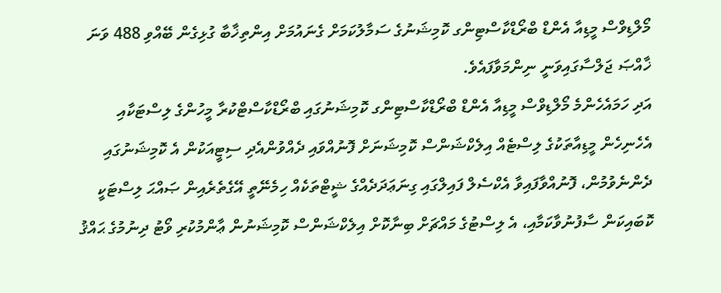މޯލްޑިވްސް މީޑިއާ އެންޑް ބްރޯޑްކާސްޓިންގ ކޮމިޝަނުގެ ސަމާލުކަމަށް ގެނައުމަށް އިންތިޚާބާ ގުޅިގެން ބޭއްވި 488 ވަނަ ޚާއްޞަ ޖަލްސާގައިވަނީ ނިންމަވާފައެވެ.
އަދި ހަމައެހެންމެ މޯލްޑިވްސް މީޑިއާ އެންޑް ބްރޯޑްކާސްޓިންގ ކޮމިޝަނުގައި ބްރޯޑްކާސްޓްކުރާ މީހުންގެ ލިސްޓަކާއި އެހެނިހެން މީޑިއާތަކުގެ ލިސްޓެއް އިލެކްޝަންސް ކޮމިޝަނަށް ފޮނުއްވައި ދެއްވުންއެދި ސިޓީއަކުން އެ ކޮމިޝަނުގައި ދެންނެވުމުން، ފޮނުއްވާފައިވާ އެކްސެލް ފައިލްގައި ގިނަޢަދަދެއްގެ ޝީޓްތަކެއް ހިމެނޭތީ އޭގެތެރެއިން ޞައްޙަ ލިސްޓަކީ ކޮބައިކަން ސާފުނުވާކަމާއި، އެ ލިސްޓުގެ މައްޗަށް ބިނާކޮށް އިލެކްޝަންސް ކޮމިޝަނުން ޢާންމުކުރި ވޯޓު ދިނުމުގެ ޙައްޤު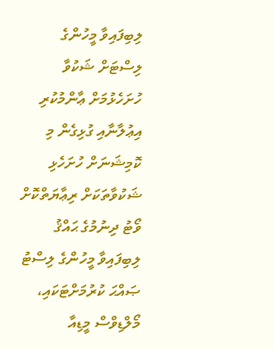ލިބިފައިވާ މީހުންގެ ލިސްޓަށް ޝަކުވާ ހުށަހެޅުމަށް ޢާންމުކުރި އިޢުލާނާއި ގުޅިގެން މި ކޮމިޝަނަށް ހުށަހެޅި ޝަކުވާތަކަށް ރިޢާޔަތްކޮށް ވޯޓު ދިނުމުގެ ޙައްޤު ލިބިފައިވާ މީހުންގެ ލިސްޓު ޞައްޙަ ކުރުމަށްޓަކައި، މޯލްޑިވްސް މީޑިއާ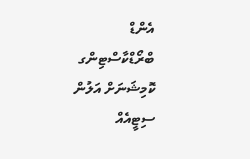އެންޑް ބްރޯޑްކާސްޓިންގ ކޮމިޝަނަށް އަލުން ސިޓީއެއް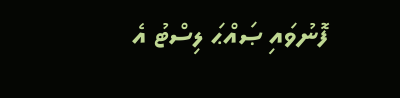ފޮނުވައި ޞައްޙަ ލިސްޓު އެ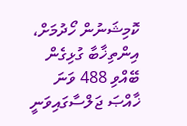ކޮމިޝަނުން ހޯދުމަށް، އިންތިޚާބާ ގުޅިގެން ބޭއްވި 488 ވަނަ ޚާއްޞަ ޖަލްސާގައިވަނީ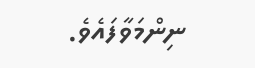ނިންމަވާފައެވެ.